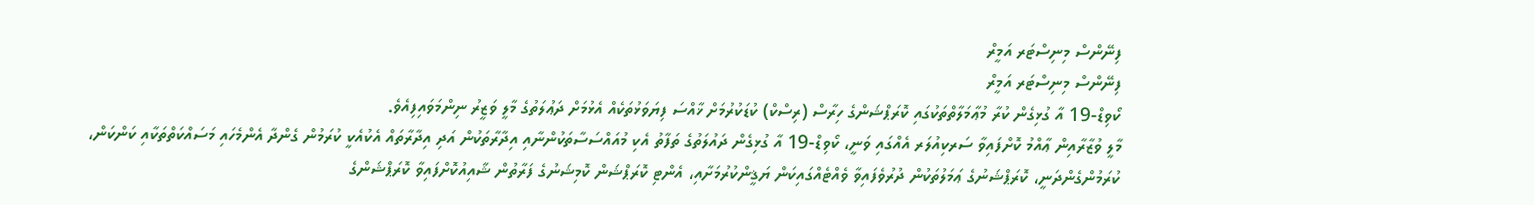ފިނޭންސް މިނިސްޓަރ އަމީރް
ފިނޭންސް މިނިސްޓަރ އަމީރް
ކޯވިޑް-19 އާ ގުޅިގެން ކުރާ މުޢާމަލާތްތަކުގައި ކޮރަޕްޝަންގެ ހިރާސް (ރިސްކް) ކުޑަކުރުމަށް ޚާއްސަ ފިޔަވަޅުތަކެއް އެޅުމަށް ދަޢުލަތުގެ މާލީ ވަޒީރު ނިންމަވައިފިއެވެ.
މާލީ ވުޒާރާއިން ޢާއްމު ކޮށްފައިވާ ސަރކިއުލަރ އެއްގައި ވަނީ، ކޯވިޑް-19 އާ ގުޅިގެން ދައުލަތުގެ ތަފާތު އެކި މުއައްސަސާތަކުންނާއި އިދާރާތަކުން އަދި އިދާރާތައް އެކުއެކީ ކުރަމުން ގެންދާ އެންމެހައި މަސައްކަތްތަކާއި ކަންކަން، ކުރަމުންގެންދަނީ، ކޮރަޕްޝަނުގެ ޢަމަލުތަކުން ދުރުވެފައިވާ ވެއްޓެއްގައިކަން ޔަޤީންކުރުމަށާއި، އެންޓި ކޮރަޕްޝަން ކޮމިޝަނުގެ ފަރާތުން ޝާއިއުކޮށްފައިވާ ކޮރަޕްޝަންގެ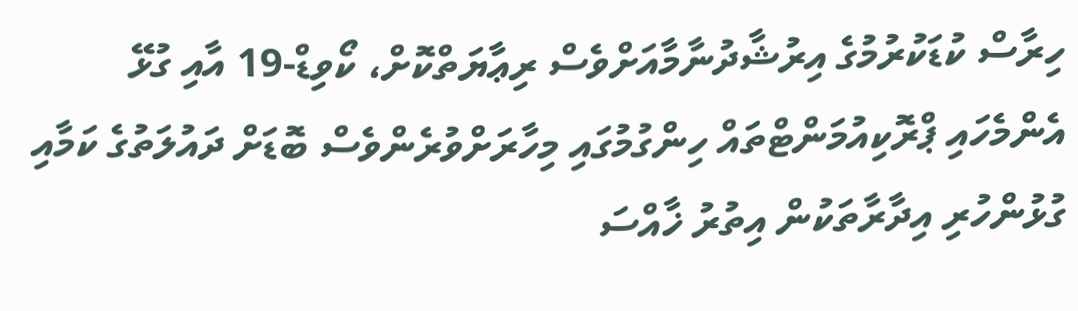ހިރާސް ކުޑަކުރުމުގެ އިރުޝާދުނާމާއަށްވެސް ރިޢާޔަތްކޮށް، ކޯވިޑް-19 އާއި ގުޅޭ އެންމެހައި ޕްރޮކިއުމަންޓްތައް ހިންގުމުގައި މިހާރަށްވުރެންވެސް ބޮޑަށް ދައުލަތުގެ ކަމާއި ގުޅުންހުރި އިދާރާތަކުން އިތުރު ޚާއްސަ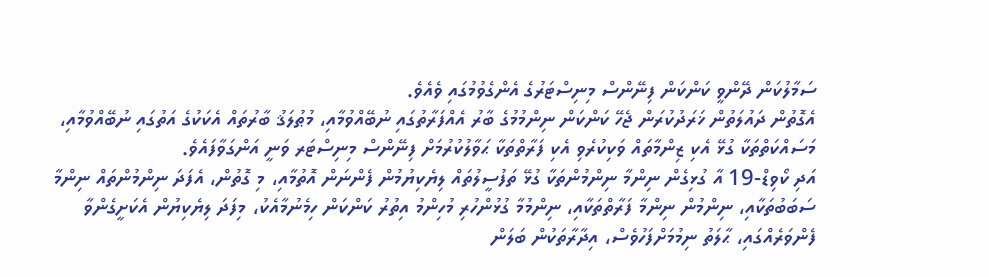ސަމާލުކަން ދޭންވީ ކަންކަން ފިނޭންސް މިނިސްޓަރުގެ އެންގެވުމުގައި ވެއެވެ.
އެގޮތުން ދައުލަތުން ޚަރަދުކުރަން ޖެހޭ ކަންކަން ނިންމުމުގެ ބާރު އެއްފަރާތުގައި ނުބޭއްވުމާއި، މުޠުލަޤު ބާރުތައް އެކަކުގެ އަތުގައި ނުބޭއްވުމާއި، މަސައްކަތްތަކާ ގުޅޭ އެކި ޒިންމާތައް ވަކިކުރެވި އެކި ފަރާތްތަކާ ޙަވާލުކުރުމަށް ފިނޭންސް މިނިސްޓަރ ވަނީ އަންގަވާފައެވެ.
އަދި ކޯވިޑް-19 އާ ގުޅިގެން ނިންމާ ނިންމުންތަކާ ގުޅޭ ތަފުސީލުތައް ލިޔެކިޔުމުން ފެންނަން އޮތުމާއި، މި ގޮތުން، އެފަދަ ނިންމުންތައް ނިންމާ ސަބަބުތަކާއި، ނިންމުން ނިންމާ ފަރާތްތަކާއި، ނިންމުމާ ގުޅުންހުރި މުހިންމު އިތުރު ކަންކަން ހިމެނުމާއެކު، މިފަދަ ލިޔެކިޔުން އެކަށީގެންވާ ފެންވަރެއްގައި، ޙާލަތު ނިމުމަށްފަހުވެސް، އިދާރާތަކުން ބަލަން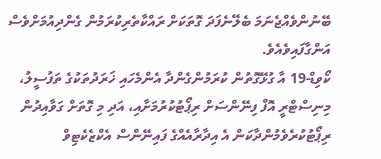ބޭނުންވެއްޖެނަމަ ބެލޭނެފަދަ ގޮތަކަށް ރައްކާތެރިކުރަމުން ގެންދިއުމަށްވެސް އަންގާފައިވެއެވެ.
ކޯވިޑް-19 އާ ގުޅޭގޮތުން ކުރަމުންގެންދާ އެންމެހައި ޚަރަދުތަކުގެ ތަފުސީލު، މިނިސްޓްރީ އޮފް ފިނޭންސަށް ރިޕޯޓުކުރުމަށާއި، އަދި މި ގޮތަށް ގަވާއިދުން ރިޕޯޓުކުރެވެމުންދާކަން އެ އިދާރާއެއްގެ ފައިނޭންސް އެކްޒެކެޓިވް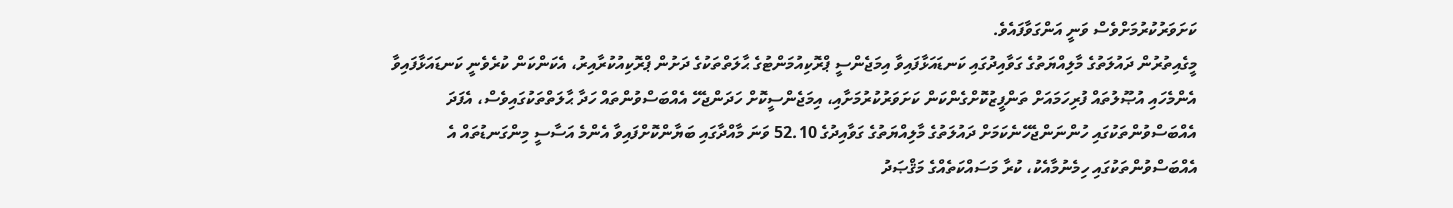ކަށަވަރުކުރުމަށްވެސް ވަނީ އަންގަވާފައެވެ.
މީގެއިތުރުން ދައުލަތުގެ މާލިއްޔަތުގެ ގަވާއިދުގައި ކަނޑައަޅާފައިވާ އިމަޖެންސީ ޕްރޮކިއުމަންޓުގެ ޙާލަތްތަކުގެ ދަށުން ޕްރޮކިއުކުރާއިރު، އެކަންކަން ކުރެވެނީ ކަނޑައަޅާފައިވާ އެންމެހައި އުޞޫލުތައް ފުރިހަމައަށް ތަންފީޒުކޮށްގެންކަން ކަށަވަރުކުރުމަށާއި، އިމަޖެންސީކޮށް ހަދަންޖެހޭ އެއްބަސްވުންތައް ހަދާ ޙާލަތްތަކުގައިވެސް، އެފަދަ އެއްބަސްވުންތަކުގައި ހުންނަންޖެހޭނެކަމަށް ދައުލަތުގެ މާލިއްޔަތުގެ ގަވާއިދުގެ 52.10 ވަނަ މާއްދާގައި ބަޔާންކޮށްފައިވާ އެންމެ އަސާސީ މިންގަނޑުތައް އެ އެއްބަސްވުންތަކުގައި ހިމެނުމާއެކު، ކުރާ މަސައްކަތެއްގެ މަޤްޞަދު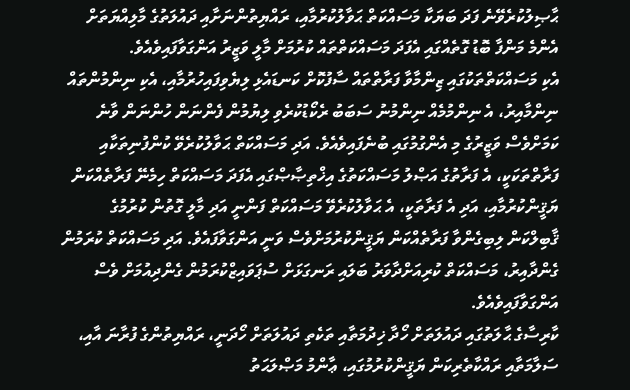ޙާޞިލުކުރެވޭނެ ފަދަ ބަޔަކާ މަސައްކަތް ޙަވާލުކުރުމާއި، ރައްޔިތުންނަށާއި ދައުލަތުގެ މާލިއްޔަތަށް އެންމެ މަންފާ ބޮޑު ގޮތެއްގައި އެފަދަ މަސައްކަތްތައް ކުރުމަށް މާލީ ވަޒީރު އަންގަވާފައިވެއެވެ.
އެކި މަސައްކަތްތަކުގައި ޒިންމާވާ ފަރާތްތައް ސާފުކޮށް ކަނޑައެޅި ލިޔެވިފައިހުރުމާއި، އެކި ނިންމުންތައް ނިންމާއިރު، އެ ނިންމުމެއް ނިންމުނު ސަބަބު ރެކޯޑުކުރެވި ލިޔުމުން ފެންނަން ހުންނަން ވާނެ ކަމަށްވެސް ވަޒީރުގެ މި އެންގުމުގައި ބުނެފައިވެއެވެ. އަދި މަސައްކަތް ޙަވާލުކުރެވޭ ކުންފުނިތަކާއި ފަރާތްތަކަކީ، އެ ފަރާތުގެ އަޞްލު މަސައްކަތުގެ އިޚްތިޞާޞްގައި އެފަދަ މަސައްކަތް ހިމެނޭ ފަރާތެއްކަން ޔަޤީންކުރުމާއި، އަދި އެ ފަރާތަކީ، އެ ޙަވާލުކުރެވޭ މަސައްކަތް ފަންނީ އަދި މާލީ ގޮތުން ކުރުމުގެ ޤާބިލްކަން ލިބިގެންވާ ފަރާތެއްކަން ޔަޤީންކުރުމަށްވެސް ވަނީ އަންގަވާފައެވެ. އަދި މަސައްކަތް ކުރަމުން ގެންދާއިރު، މަސައްކަތް ކުރިއަށްދާވަރު ބަލައި ރަނގަޅަށް ސުޕަވައިޒްކުރަމުން ގެންދިއުމަށް ވެސް އަންގަވާފައިވެއެވެ.
ކާރިސާގެ ޙާލަތުގައި ދައުލަތަށް ހޯދާ ޚިދުމަތާއި ތަކެތި ދައުލަތަށް ހޯދަނީ، ރައްޔިތުންގެ ފުރާނަ އާއި، ސަލާމަތާއި ރައްކާތެރިކަން ޔަޤީންކުރުމުގައި، ޢާންމު މަޞްލަޙަތު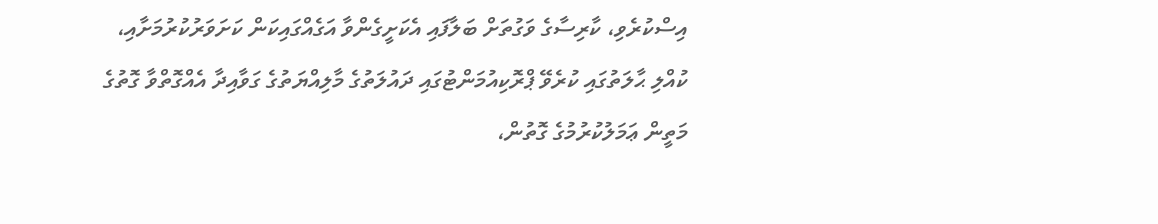އިސްކުރެވި، ކާރިސާގެ ވަގުތަށް ބަލާފައި އެކަށީގެންވާ އަގެއްގައިކަން ކަށަވަރުކުރުމަށާއި، ކުއްލި ޙާލަތުގައި ކުރެވޭ ޕްރޮކިއުމަންޓުގައި ދައުލަތުގެ މާލިއްޔަތުގެ ގަވާއިދާ އެއްގޮތްވާ ގޮތުގެ މަތީން ޢަމަލުކުރުމުގެ ގޮތުން،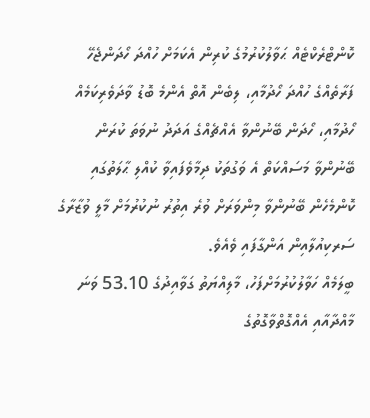ކޮންޓްރެކްޓެއް ޙަވާލުކުރުމުގެ ކުރިން އެކަމަށް ހުއްދަ ހޯދަންޖެހޭ ފަރާތެއްގެ ހުއްދަ ހޯދުމާއި، ލިބެން އޮތް އެންމެ ބޮޑު ވާދަވެރިކަމެއް ހޯދުމާއި، ހޯދަން ބޭނުންވާ އެއްޗެއްގެ އަދަދު ނުވަތަ ކުރަން ބޭނުންވާ މަސައްކަތް އެ ވަގުތަކު ދިމާވެފައިވާ ކުއްލި ޙާލަތުގައި ކޮންމެހެން ބޭނުންވާ މިންވަރަށް ވުރެ އިތުރު ނުކުރުމަށް މާލީ ވުޒާރާގެ ސަރކިއުލާއިން އަންގާފައި ވެއެވެ.
ބީލަމެއް ހަވާލުކުރުމަށްފަހު، މާލިއްޔަތު ގަވާއިދުގެ 53.10 ވަނަ މާއްދާއާއި އެއްގޮތްވާގޮތުގެ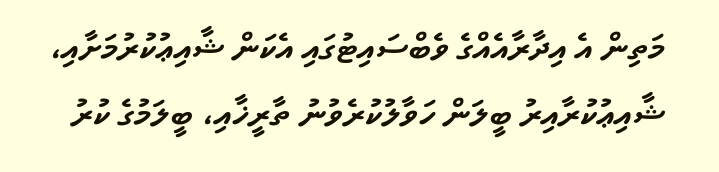މަތިން އެ އިދާރާއެއްގެ ވެބްސައިޓުގައި އެކަން ޝާއިޢުކުރުމަށާއި، ޝާއިޢުކުރާއިރު ބީލަން ހަވާލުކުރެވުނު ތާރީޚާއި، ބީލަމުގެ ކުރު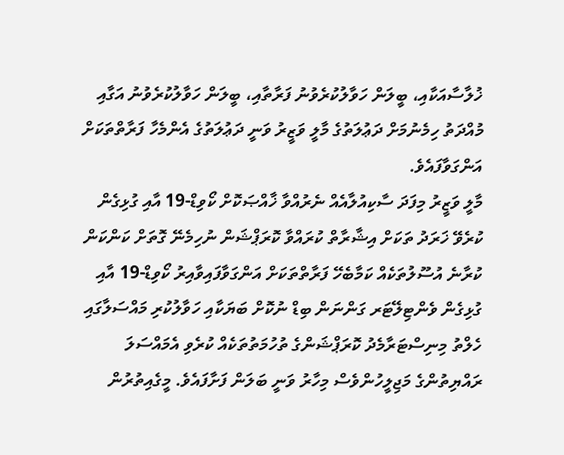ޚުލާސާއަކާއި، ބީލަން ހަވާލުކުރެވުނު ފަރާތާއި، ބީލަން ހަވާލުކުރެވުނު އަގާއި މުއްދަތު ހިމެނުމަށް ދަޢުލަތުގެ މާލީ ވަޒީރު ވަނީ ދަޢުލަތުގެ އެންމެހާ ފަރާތްތަކަށް އަންގަވާފައެވެ.
މާލީ ވަޒީރު މިފަދަ ސާކިއުލާއެއް ނެރުއްވާ ޚާއްޞަކޮށް ކޯވިޑް-19 އާއި ގުޅިގެން ކުރެވޭ ޚަރަދު ތަކަށް އިޝާރާތް ކުރައްވާ ކޮރަޕްޝަން ނުހިމެނޭ ގޮތަށް ކަންކަން ކުރާނެ އުސޫލުތަކެއް ކަމާބެހޭ ފަރާތްތަކަށް އަންގަވާފައިވާއިރު ކޯވިޑް-19 އާއި ގުޅިގެން ވެންޓިލޭޓަރ ގަންނަން ބިޑް ނުކޮށް ބަޔަކާއި ހަވާލުކުރި މައްސަލާގައި ހެލްތު މިނިސްޓަރާމެދު ކޮރަޕްޝަންގެ ތުހުމަތުތަކެއް ކުރެވި އެމައްސަލަ ރައްޔިތުންގެ މަޖިލީހުންވެސް މިހާރު ވަނީ ބަލަން ފަށާފައެވެ. މީގެއިތުރުން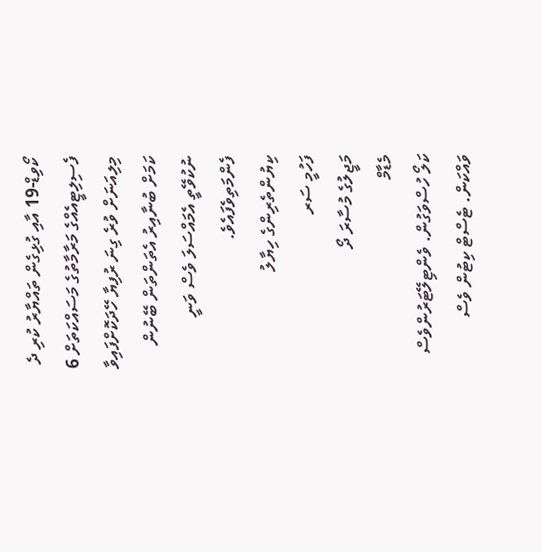ކޯވިޑް-19 އާއި ގުޅިގެން ތައްޔާރު ކުރި ދެ ފެސިލިޓީއެއްގެ މަރާމާތުގެ މަސައްކަތަށް 6 މިލިއަނަށް ވުރެ ގިނަ ރުފިޔާ ހޭދަކޮށްފައިވާ ކަމަށް ބުނާއިރު އެތަންތަން ބޭނުން ނުކުވޭތީ އެމައްސަލަ ވެސް ވަނީ ފެންމަތިވެފައެވެ.
ކިޔުންތެރިންގެ ހިޔާލު
ފަހުމީ ސަރ
މަޖީލުގެ މުސާރަ ދޯ
މެޑާމް
ކަލޯ ހުސްވަގުން. ވެންޓިލޭޓަރުންވެސް ވައްކަން. ޓެސްޓް ކިޓުން ވެސް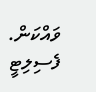ވައްކަން. ފެސިލިޓީ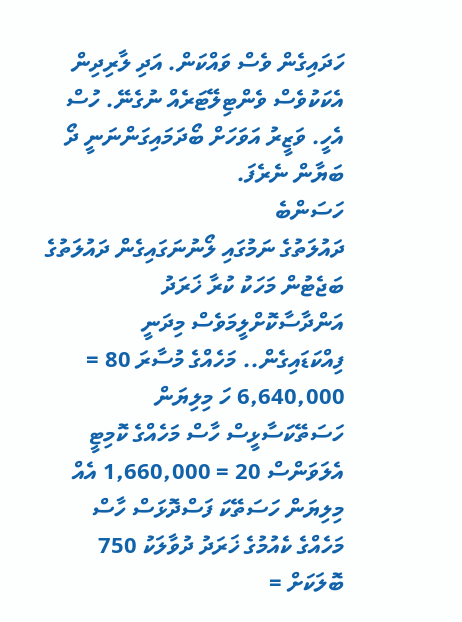ހަދައިގެން ވެސް ވައްކަން. އަދި ލާރިދިން އެކަކުވެސް ވެންޓިލޭޓަރެއް ނުގެނޭ. ހުސް އެހީ. ވަޒީރު އަވަހަށް ބޯދަމައިގަންނަނީ ދޯ ބަޔާން ނެރެފަ.
ހަސަންބެ
ދައުލަތުގެ ނަމުގައި ލޯނުނަގައިގެން ދައުލަތުގެ ބަޖެޓުން މަހަކު ކުރާ ޚަރަދު އަންދާސާކޮށްލީމަވެސް މިދަނީ ފިއްކަޑައިގެން.. މަހެއްގެ މުސާރަ 80 = 6,640,000 ހަ މިލިޔަން ހަސަތޭކަސާޅީސް ހާސް މަހެއްގެ ކޮމިޓީ އެލަވަންސް 20 = 1,660,000 އެއް މިލިޔަން ހަސަތޭކަ ފަސްދޮޅަސް ހާސް މަހެއްގެ ކެއުމުގެ ޚަރަދު ދުވާލަކު 750 ބޮލަކަށް =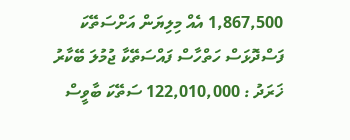1,867,500 އެއް މިލިޔަން އަށްސަތޭކަ ފަސްދޮޅަސް ހަތްހާސް ފައްސަތޭކާ ޖުމުލަ ބޭކާރު ޚަރަދު : 122,010,000 ސަތޭކަ ބާވީސް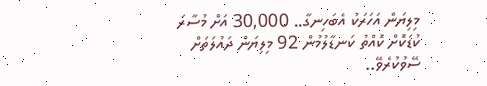މިލިޔަން އަހަރަކު އެބަހިނގާ.. 30,000 އަށް މުސާރަ ކުޑަކޮށް ކޮއްތު ކަނޑާލުމުން 92 މިލިޔަން ދައުލަތަށް ސޭވުކުރެވޭ..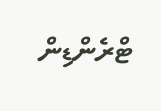ޓްރެންޑިން